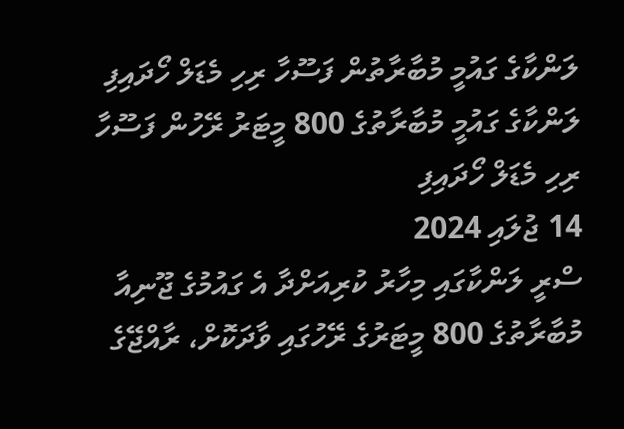ލަންކާގެ ގައުމީ މުބާރާތުން ފަސޫހާ ރިހި މެޑަލް ހޯދައިފި
ލަންކާގެ ގައުމީ މުބާރާތުގެ 800 މީޓަރު ރޭހުން ފަސޫހާ ރިހި މެޑަލް ހޯދައިފި
14 ޖުލައި 2024
ސްރީ ލަންކާގައި މިހާރު ކުރިއަށްދާ އެ ގައުމުގެ ޖޫނިއާ މުބާރާތުގެ 800 މީޓަރުގެ ރޭހުގައި ވާދަކޮށް، ރާއްޖޭގެ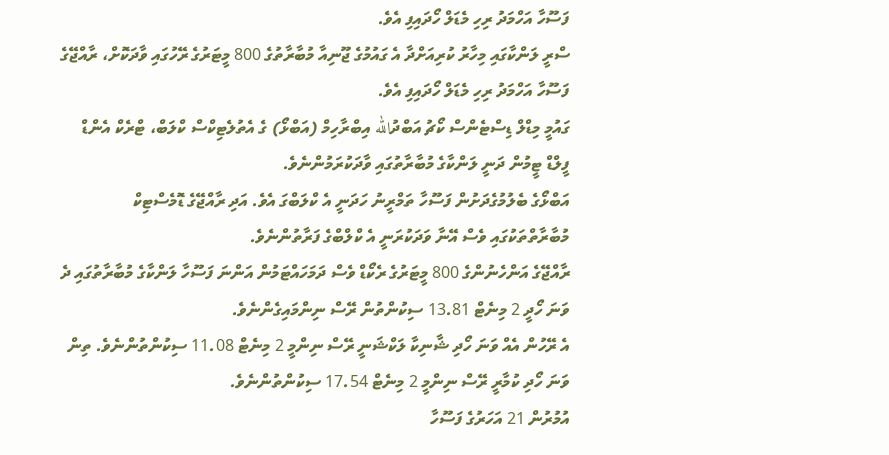ފަސޫހާ އަހްމަދު ރިހި މެޑަލް ހޯދައިފި އެވެ.
ސްރީ ލަންކާގައި މިހާރު ކުރިއަށްދާ އެ ގައުމުގެ ޖޫނިއާ މުބާރާތުގެ 800 މީޓަރުގެ ރޭހުގައި ވާދަކޮށް، ރާއްޖޭގެ ފަސޫހާ އަހްމަދު ރިހި މެޑަލް ހޯދައިފި އެވެ.
ގައުމީ މިޑްލް ޑިސްޓެންސް ކޯޗު އަބްދުالله އިބްރާހިމް (އަބްޅޯ) ގެ އެތުލެޓިކްސް ކްލަބް، ޓްރެކް އެންޑް ފީލްޑް ޓީމުން ދަނީ ލަންކާގެ މުބާރާތުގައި ވާދަކުރަމުންނެވެ.
އަބްޅޯގެ ބެލުމުގެދަށުން ފަސޫހާ ތަމްރީނު ހަދަނީ އެ ކްލަބްގަ އެވެ. އަދި ރާއްޖޭގެ ޑޮމެސްޓިކް މުބާރާތްތަކުގައި ވެސް އޭނާ ވަދަކުރަނީ އެ ކްލްބްގެ ފަރާތުންނެވެ.
ރާއްޖޭގެ އަންހެނުންގެ 800 މީޓަރުގެ ރެކޯޑް ވެސް ދަމަހައްޓަމުން އަންނަ ފަސޫހާ ލަންކާގެ މުބާރާތުގައި ދެ ވަނަ ހޯދީ 2 މިނެޓް 13.81 ސިކުންތުން ރޭސް ނިންމައިގެންނެވެ.
އެ ރޭހުން އެއް ވަނަ ހޯދި ޝާނިކާ ލަކްޝަނީ ރޭސް ނިންމީ 2 މިނެޓް 11.08 ސިކުންތުންނެވެ. ތިން ވަނަ ހޯދި ކުމާރީ ރޭސް ނިންމީ 2 މިނެޓް 17.54 ސިކުންތުންނެވެ.
އުމުރުން 21 އަހަރުގެ ފަސޫހާ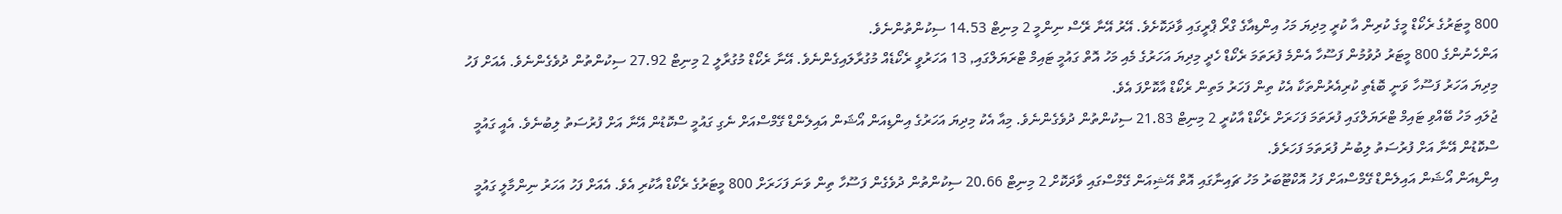800 މީޓަރުގެ ރެކޯޑް މީގެ ކުރިން އާ ކުރީ މިދިޔަ މަހު އިންޑިއާގެ ގްރޯ ޕްރީގައި ވާދަކޮށެވެ. އޭރު އޭނާ ރޭސް ނިންމީ 2 މިނިޓް 14.53 ސިކުންތުންނެވެ.
އަންހެނުންގެ 800 މީޓަރު ދުވުމުން ފަސޫހާ އެންމެ ފުރަތަމަ ރެކޯޑް ހެދީ މިދިޔަ އަހަރުގެ މެއި މަހު އޮތް ގައުމީ ޓައިމް ޓްރަޔަލްގައި, 13 އަހަރުވީ ރެކޯޑެއް މުގުރާލައިގެންނެވެ. އޭނާ ރެކޯޑް މުގުރާލީ 2 މިނިޓް 27.92 ސިކުންތުން ދުވެގެންނެވެ. އެއަށް ފަހު މިދިޔަ އަހަރު ފަސޫހާ ވަނީ ބޮޑެތި ކުރިއެރުންތަކާ އެކު ތިން ފަހަރު މަތިން ރެކޯޑް އާކޮށްފަ އެވެ.
ޖުލައި މަހު ބޭއްވި ޓައިމް ޓްރަޔަލްގައި ފުރަތަމަ ފަހަރަށް ރެކޯޑް އާކުރީ 2 މިނިޓް 21.83 ސިކުންތުން ދުވެގެންނެވެ. މިއާ އެކު މިދިޔަ އަހަރުގެ އިންޑިއަން އޯޝަން އައިލެންޑް ގޭމްސްއަށް ނެގި ގައުމީ ސްކޮޑުން އޭނާ އަށް ފުރުސަތު ލިބުނެވެ. އެއީ ގައުމީ ސްކޮޑުން އޭނާ އަށް ފުރުސަތު ލިބުނު ފުރަތަމަ ފަހަރެވެ.
އިންޑިއަން އޯޝަން އައިލެންޑް ގޭމްސްއަށް ފަހު އޮކްޓޫބަރު މަހު ޗައިނާގައި އޮތް އޭޝިއަން ގޭމްސްގައި ވާދަކޮށް 2 މިނިޓް 20.66 ސިކުންތުން ދުވެގެން ފަސޫހާ ތިން ވަނަ ފަހަރަށް 800 މީޓަރުގެ ރެކޯޑް އާކުރި އެވެ. އެއަށް ފަހު އަހަރު ނިންމާލީ ގައުމީ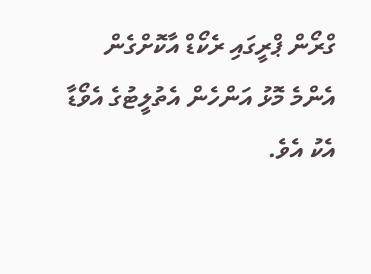ގްރޯން ޕްރީގައި ރެކޯޑް އާކޮށްގެން އެންމެ މޮޅު އަންހެން އެތުލީޓުގެ އެވޯޑާ އެކު އެވެ.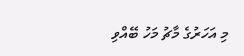މި އަހަރުގެ މާޗު މަހު ބޭއްވި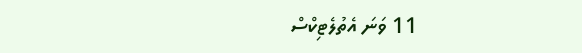11 ވަނަ އެތުލެޓިކްސް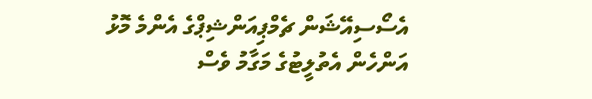އެސޯސިއޭޝަން ޗެމްޕިއަންޝިޕްގެ އެންމެ މޮޅު އަންހެން އެތުލީޓުގެ މަގާމު ވެސް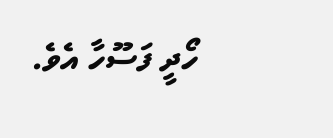ހޯދީ ފަސޫހާ އެވެ.